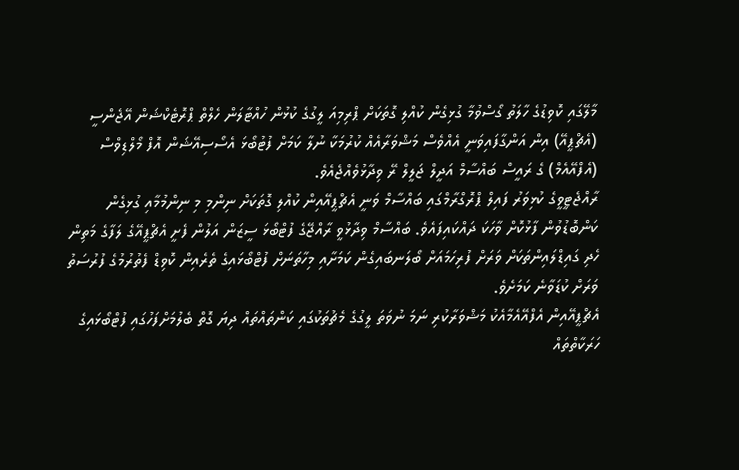މާލޭގައި ކޮވިޑުގެ ހާލަތު ގޯސްވުމާ ގުޅިގެން ކުއްލި ގޮތަކަށް ޕްރިމިއަ ލީގުގެ ކުޅުން ހުއްޓާލަން ހެލްތް ޕްރޮޓެކްޝަން އޭޖެންސީ (އެޗްޕީއޭ) އިން އަންގާފައިވަނީ އެއްވެސް މަޝްވަރާއެއް ކުރުމަކާ ނުލާ ކަމަށް ފުޓުބޯޅަ އެސޯސިއޭޝަން އޮފް މޯލްޑިވްސް (އެފްއޭއެމް) ގެ ރައީސް ބައްސާމް އަދީލް ޖަލީލް ރޭ ވިދާޅުވެއްޖެއެވެ.
ރާއްޖެޓީވީގެ ކުޅިވަރު ފައިލް ޕްރޮގްރާމްގައި ބައްސާމް ވަނީ އެޗްޕީއޭއިން ކުއްލި ގޮތަކަށް ނިންމި މި ނިންމުމާއި ގުޅިގެން ކަންބޮޑުވުން ފާޅުކޮށް ވާހަކަ ދައްކައިފައެވެ. ބައްސާމް ވިދާޅުވީ ރާއްޖޭގެ ފުޓްބޯޅަ ސީޒަން އަލުން ފެށީ އެޗްޕީއޭގެ ލަފާގެ މަތިން ހެދި ގައިޑްލައިންތަކަށް ވަރަށް ފުރިހަމައަށް ބޯލަނބައިގެން ކަމަށާއި މިހާތަނަށް ފުޓްބޯޅައިގެ ތެރެއިން ކޮވިޑް ފެތުރުމުގެ ފުރުސަތު ވަރަށް ކުޑަވާނެ ކަމަށެވެ.
އެޗްޕީއޭއިން އެފްއޭއެމާއެކު މަޝްވަރާކުރި ނަމަ ނުވަތަ ލީގުގެ މެޗުތަކުގައި ކަންތައްތައް ދިޔަ ގޮތް ބެލުމަށްފަހުގައި ފުޓްބޯޅައިގެ ހަރަކާތްތައް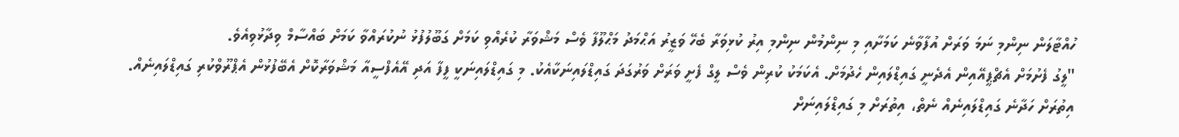ހުއްޓާލަން ނިންމި ނަމަ ވަރަށް އުފާވާނެ ކަމަށާއި މި ނިންމުން ނިންމި އިރު ކުޅިވަރާ ބެހޭ ވަޒީރު އަޙްމަދު މަޙްލޫފާ ވެސް މަޝްވަރާ ކުރެއްވި ކަމަށް ގަބޫލުފުޅު ނުކުރައްވާ ކަމަށް ބައްސާމް ވިދާޅުވިއެވެ.
"ލީގު ފެށުމަށް އެޗްޕީއޭއިން އެދެނީ ގައިޑްލައިން ހެދުމަށް. އެކަމަކު ކުރިން ވެސް ލީގް ފެށީ ވަރަށް ވަރުގަދަ ގައިޑްލައިނަކާއެކު. މި ގައިޑްލައިނަކީ ފީފާ އަދި އޭއެފްސީއާ މަޝްވަރާކޮށް އެބޭފުޅުން އެޕްރޫވްކުރި ގައިޑްލައިނެއް. އިތުރަށް ހަދާނެ ގައިޑްލައިނެއް ނެތް، އިތުރަށް މި ގައިޑްލައިނަށް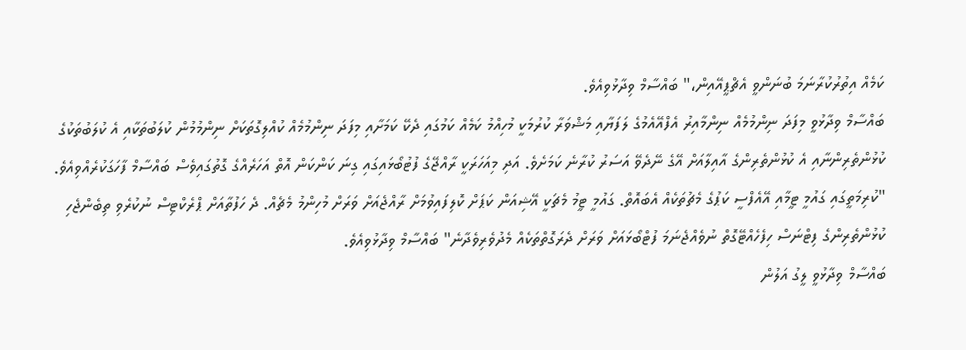ކަމެއް އިތުރުކުރާނަމަ ބުނަންވީ އެޗްޕީއޭއިން،" ބައްސާމް ވިދާޅުވިއެވެ.
ބައްސާމް ވިދާޅުވީ މިފަދަ ނިންމުމެއް ނިންމާއިރު އެފްއޭއެމުގެ ލަފަޔާއި މަޝްވަރާ ކުރުމަކީ މުހިއްމު ކަމެއް ކަމުގައި ދެކޭ ކަމަށާއި މިފަދަ ނިންމުމެއް ކުއްލިގޮތަކަށް ނިންމުމުން ކުލަބުތަކާއި އެ ކުލަބުތަކުގެ ކުޅުންތެރިންނާއި އެ ކުޅުންތެރިންގެ އާއިލާއަށް އޭގެ ނޭދެވޭ އަސަރު ކުރާނެ ކަމަށެވެ. އަދި މިއަހަރަކީ ރާއްޖޭގެ ފުޓުބޯޅައިގައި ގިނަ ކަންކަން އޮތް އަހަރެއްގެ ގޮތުގައިވެސް ބައްސާމް ފާހަގަކުރެއްވިއެވެ.
"ކުރިމަތީގައި ގައުމީ ޓީމާއި އޭއެފްސީ ކަޕުގެ މެޗުތަކެއް އެބައޮތް. ގައުމީ ޓީމު މެޗަކީ އޭޝިއަން ކަޕަށް ކޮލިފައިވުމަށް ރާއްޖެއަށް ވަރަށް މުހިންމު މެޗެއް. ދެ ހަފުތާއަށް ޕްރެކްޓިސް ނުކުރެވި ތިބެންޖެހި ކުޅުންތެރިންގެ ފިޓްނަސް ހިފެހެއްޓޭގޮތް ނުވެއްޖެނަމަ ފުޓްބޯޅައަށް ވަރަށް ދެރަގޮތްތަކެއް މެދުވެރިވެދާނެ" ބައްސާމް ވިދާޅުވިއެވެ.
ބައްސާމް ވިދާޅުވީ ލީގު އަލުން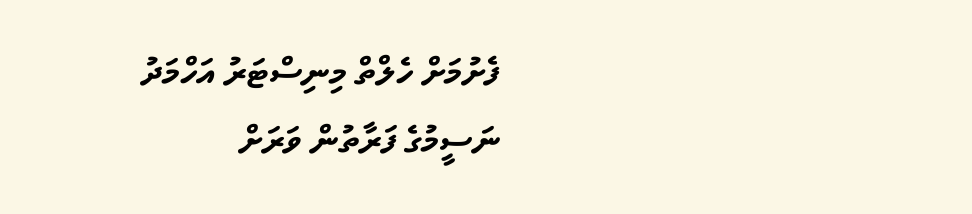ފެށުމަށް ހެލްތް މިނިސްޓަރު އަހްމަދު ނަސީމުގެ ފަރާތުން ވަރަށް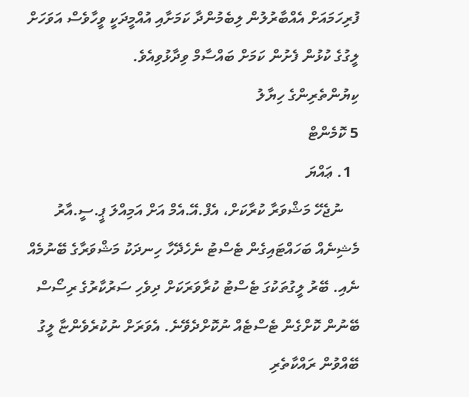ފުރިހަމައަށް އެއްބާރުލުން ލިބެމުންދާ ކަމަށާއި އުއްމީދަކީ ވީހާވެސް އަވަހަށް ލީގުގެ ކުޅުން ފެށުން ކަމަށް ބައްސާމް ވިދާޅުވިއެވެ.
ކިޔުންތެރިންގެ ހިޔާލު
5 ކޮމެންޓް
  1. ޢައްޔަ
    ނުޖެހޭ މަޝްވަރާ ކުރާކަށް، އެފް.އޭ.އެމް އަށް އަމިއްލަ ޕީ.ސީ.އާރު މެޝިނެއް ބަހައްޓައިގެން ޓެސްޓު ނެހެދޭހާ ހިނދަކު މަޝްވަރާގެ ބޭނުމެއް ނެއި. ބޭރު ލީގުތަކުގަ ޓެސްޓު ކުރާވަރަކަށް ދިވެހި ސަރުކާރުގެ ރިސޯސް ބޭނުން ކޮށްގެން ޓެސްޓެއް ނުކޮށްދެވޭނެ. އެވަރަށް ނުކުރެވެންޏާ ލީގު ބޭއްވުން ރައްކާތެރި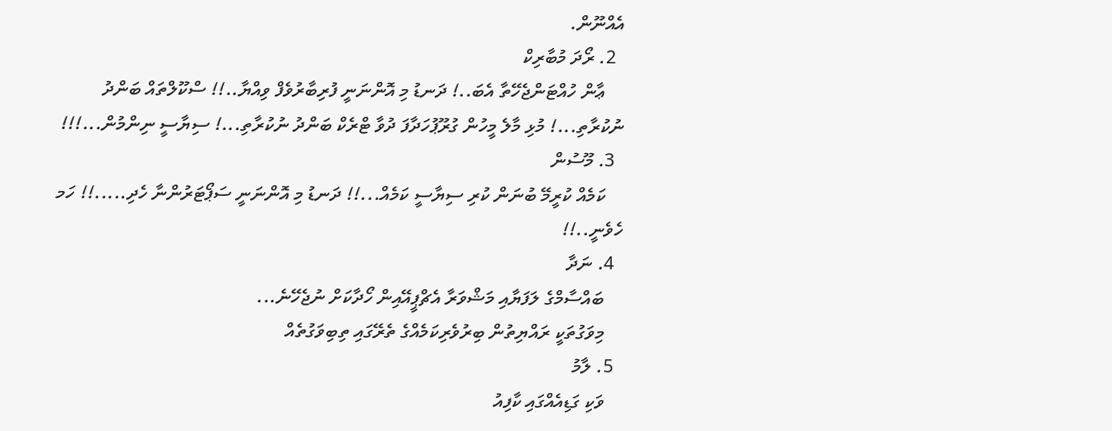އެއްނޫން.
  2. ރޯދަ މުބާރިކް
    ޢާން ހުއްޓަންޖެހޭތާ އެބަ..! ދަނޑު މި އޮންނަނީ ފުރިބާރުވެފް ވިއްޔާ..!! ސްކޫލްތައް ބަންދު ނުކުރާތި...! މުޅި މާލެ މީހުން ގުރޫޕުހަދާފަ ދުވާ ޓްރެކް ބަންދު ނުކުރާތި...! ސިޔާސީ ނިންމުން...!!!
  3. މޫސުން
    ކަމެއް ކުރީމޭ ބުނަން ކުރި ސިޔާސީ ކަމެއް...!! ދަނޑު މި އޮންނަނީ ސަޕޯޓަރުންނާ ހެދި.....!! ހަމ ހެވެނީ..!!
  4. ނަދާ
    ބައްސާމްގެ ލަފަޔާއި މަޝްވަރާ އެޗްޕީއޭއިން ހޯދާކަށް ނުޖެހޭނެ...
    މިވަގުތަކީ ރައްޔިތުން ބިރުވެރިކަމެއްގެ ތެރޭގައި ތިބިވަގުތެއް
  5. ލާމު
    ވަކި ގަޑިއެއްގައި ކާފިއު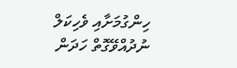ހިންގުމަށާއި ވެހިކަލް ނުދުއްވޭގޮތް ހަދަން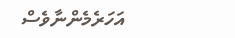އަހަރެމެންނާވެސް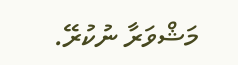މަޝްވަރާ ނުކުރޭ.